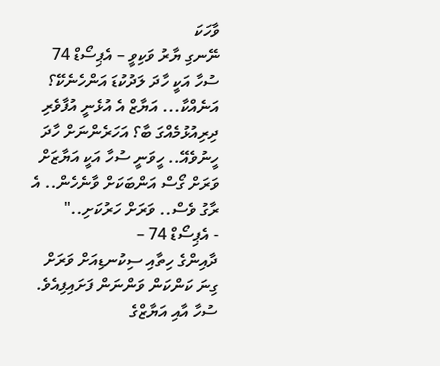ވާހަކަ
ނޭނގި ޔާރު ވަކިވީ – އެޕިސޯޑް 74
ސުހާ އަކީ ހާދަ ލަދުކުޑަ އަންހެނެކޭ؟ އަނެއްކާ... އަޔާޒް އެ އުޅެނީ އުފާވެރި ދިރިއުޅުމެއްގަ ބާ؟ އަހަރެންނަށް ހާދަ ހީނުވެއޭ.. ހީވަނީ ސުހާ އަކީ އަޔާޒަށް ވަރަށް ގޯސް އަންބަކަށް ވާނެހެން.. އެ ރާގު ވެސް.. ވަރަށް ހަރުކަށި.."
- އެޕިސޯޑް 74 –
ދާއިންގެ ހިތާއި ސިކުނޑިއަށް ވަރަށް ގިނަ ކަންކަން ވަންނަން ފަށައިފިއެވެ. ސުހާ އާއި އަޔާޒްގެ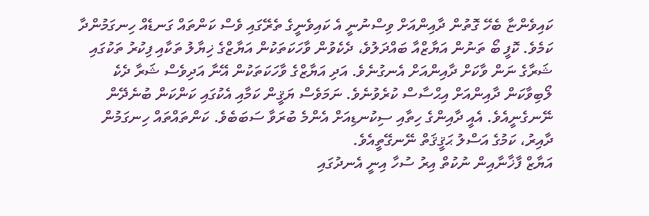ކައިވެންޏާ ބެހޭ ގޮތުން ދާއިންއަށް ވިސްނުނީ އެ ކައިވެނީގެ ތެރޭގައި ވެސް ކަންތައް ގަނޑެއް ހިނގަމުންދާ ކަމެވެ. ކޮފީ ބޯ ތަނުން އަޔާޒްއާ ބައްދަލުވެ، ދެކެވުން ވާހަކަތަކުން އަޔާޒްގެ ޚިޔާލު ތަކާއި ފިކުރު ތަކުގައި ޝަރާގެ ނަން ވާކަށް ދާއިންއަށް އެނގުނެވެ. އަދި އަޔާޒްގެ ވާހަކަތަކުން އޭނާ އަދިވެސް ޝަރާ ދެކެ ލޯބިވާކަން ދާއިންއަށް އިޙްސާސް ކުރެވުނެވެ. ނަމަވެސް ޔަޤީން ކަމާއި އެކުގައި ކަންކަން ބުނެދޭން ނޭނގެނީއެވެ. އެއީ ދާއިންގެ ހިތާއި ސިކުނޑިއަށް އެންމެ ބުރަވާ ސަބަބެވެ. ކަންތައްތައް ހިނގަމުން ދާއިރު، ކަމުގެ އަސްލު ޙަޤީޤަތް ނޭނގޭތީއެވެ.
އަޔާޒް ފާޚާނާއިން ނުކުތް އިރު ސުހާ އިނީ އެނދުގައި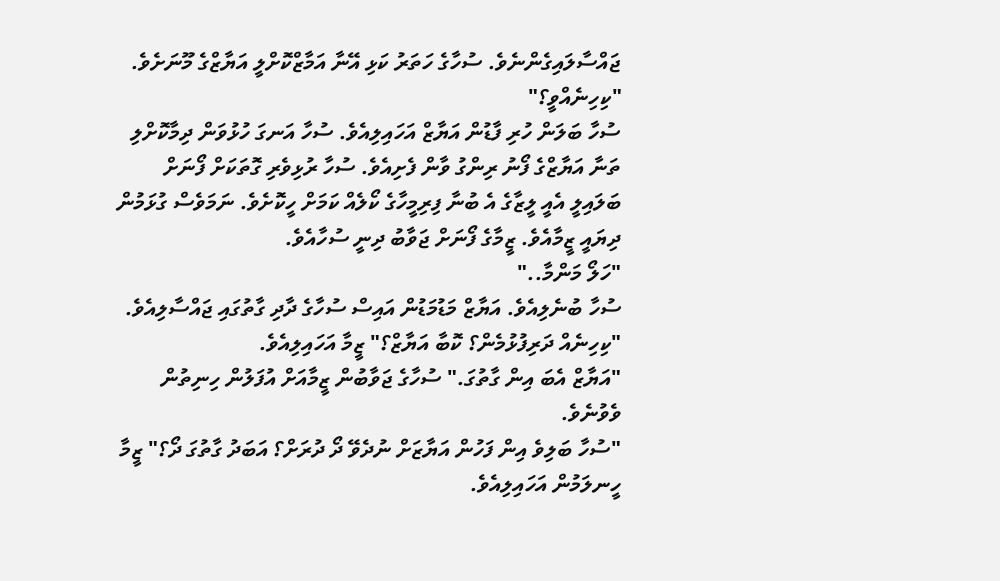ޖައްސާލައިގެންނެވެ. ސުހާގެ ހަތަރު ކަޅި އޭނާ އަމާޒްކޮށްލީ އަޔާޒްގެ މޫނަށެވެ.
"ކިހިނެއްވީ؟"
ސުހާ ބަލަން ހުރި ފާޑުން އަޔާޒް އަހައިލިއެވެ. ސުހާ އަނގަ ހުޅުވަން ދިމާކޮށްލި ތަނާ އަޔާޒްގެ ފޯނު ރިންގު ވާން ފެށިއެވެ. ސުހާ ރުޅިވެރި ގޮތަކަށް ފޯނަށް ބަލައިލީ އެއީ ލީޒާގެ އެ ބުނާ ފިރިމީހާގެ ކޯލެއް ކަމަށް ހީކޮށެވެ. ނަމަވެސް ގުޅަމުން ދިޔައީ ޒީމާއެވެ. ޒީމާގެ ފޯނަށް ޖަވާބު ދިނީ ސުހާއެވެ.
"ހަލޯ މަންމާ.."
ސުހާ ބުނެލިއެވެ. އަޔާޒް މަޑުމަޑުން އައިސް ސުހާގެ ދާދި ގާތުގައި ޖައްސާލިއެވެ.
"ކިހިނެއް ދަރިފުޅުމެން؟ ކޮބާ އަޔާޒް؟" ޒީމާ އަހައިލިއެވެ.
"އަޔާޒް އެބަ އިން ގާތުގަ." ސުހާގެ ޖަވާބުން ޒީމާއަށް އުފަލުން ހިނިތުން ވެވުނެވެ.
"ސުހާ ބަލިވެ އިން ފަހުން އަޔާޒަށް ނުދެވޭ ދޯ ދުރަށް؟ އަބަދު ގާތުގަ ދޯ؟" ޒީމާ ހީނލަމުން އަހައިލިއެވެ.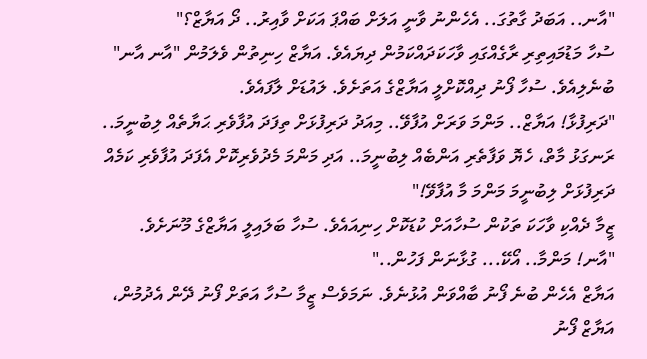"އާނ.. އަބަދު ގާތުގަ.. އެހެންނު ވާނީ އަލަށް ބައްޕަ އަކަށް ވާއިރު.. ދޯ އަޔާޒް؟"
ސުހާ މަޑުމައިތިރި ރާގެއްގައި ވާހަކަދައްކަމުން ދިޔައެވެ. އަޔާޒް ހިނިތުން ވެލަމުން "އާނ އާނ" ބުނެލިއެވެ. ސުހާ ފޯނު ދިއްކޮށްލީ އަޔާޒްގެ އަތަށެވެ. ލައުޑަށް ލާފައެވެ.
"ދަރިފުޅާ! އަޔާޒް.. މަންމަ ވަރަށް އުފާވޭ.. މިއަދު ދަރިފުޅަށް ތިފަދަ އުފާވެރި ޙަޔާތެއް ލިބުނީމަ.. ރަނގަޅު މާތް، ހެޔޮ ވަފާތެރި އަންބެއް ލިބުނީމަ.. އަދި މަންމަ މެދުވެރިކޮށް އެފަދަ އުފާވެރި ކަމެއް ދަރިފުޅަށް ލިބުނީމަ މަންމަ މާ އުފާވޭ!"
ޒީމާ ދެއްކި ވާހަކަ ތަކުން ސުހާއަށް ކުޑަކޮށް ހިނިއައެވެ. ސުހާ ބަލައިލީ އަޔާޒްގެ މޫނަށެވެ.
"އާނ! މަންމާ.. އޯކޭ... ގުޅާނަން ފަހުން.."
އަޔާޒް އެހެން ބުނެ ފޯނު ބާއްވަން އުޅުނެވެ. ނަމަވެސް ޒީމާ ސުހާ އަތަށް ފޯނު ދޭން އެދުމުން، އަޔާޒް ފޯނު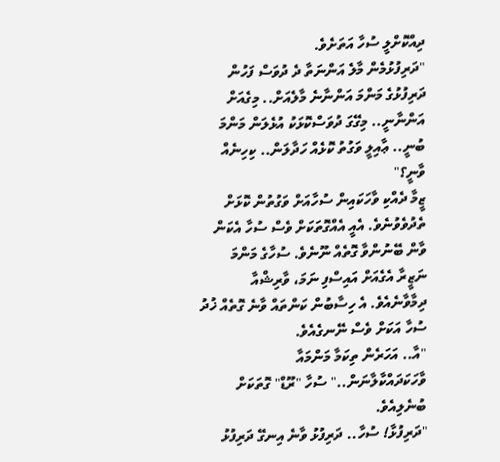ދިއްކޮށްލީ ސުހާ އަތަށެވެ.
"ދަރިފުޅުމެން މާލެ އަންނަތާ ދެ ދުވަސް ފަހުން ދަރިފުޅުގެ މަންމަ އަންނާނެ މާލެއަށް.. މިގެއަށް އަންނާނީ.. މިގޭގަ ދުވަސްކޮޅަކު އުޅެލަން މަންމަ ބުނީ.. ޢާއިލީ ވަގުތު ކޮޅެއް ހަދާލަން.. ކިހިނެއް ވާނީ؟"
ޒީމާ ދެއްކި ވާހަކައިން ސުހާއަށް ވަގުތުން ކޮޅަށް ތެދުވެވުނެވެ. އެއީ އެއްގޮތަކަށް ވެސް ސުހާ އެކަން ވާން ބޭނުންވާ ގޮތެއް ނޫނެވެ. ސުހާގެ މަންމަ ނަޒީރާ އެގެއަށް އައިސްފި ނަމަ، ވާރިޝްއާ ދިމާވާނެއެވެ. އެ ހިސާބުން ކަންތައް ވާނެ ގޮތެއް ޚުދު ސުހާ އަކަށް ވެސް ނޭނގެއެވެ.
"އާ.. އަހަރެން ތިކަމާ މަންމައާ ވާހަކަދައްކާލާނަން.." ސުހާ "ރޫޑް" ގޮތަކަށް ބުނެލިއެވެ.
"ދަރިފުޅާ! ސުހާ.. ދަރިފުޅު ވާނެ އިނގޭ ދަރިފުޅު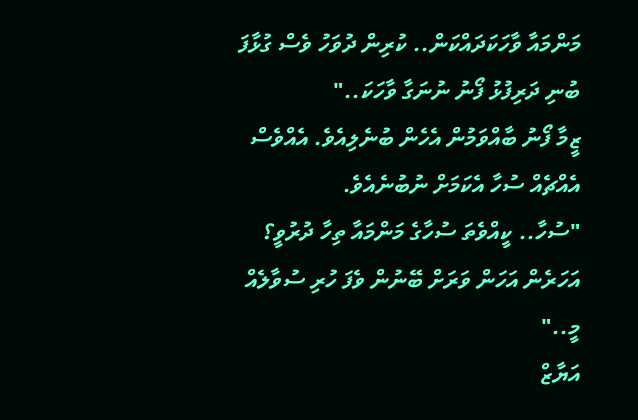މަންމައާ ވާހަކަދައްކަން.. ކުރިން ދުވަހު ވެސް ގުޅާފަ ބުނި ދަރިފުޅު ފޯނު ނުނަގާ ވާހަކަ.."
ޒީމާ ފޯނު ބާއްވަމުން އެހެން ބުނެލިއެވެ. އެއްވެސް އެއްޗެއް ސުހާ އެކަމަށް ނުބުނެއެވެ.
"ސުހާ.. ކީއްވެތަ ސުހާގެ މަންމައާ ތިހާ ދުރުވީ؟ އަހަރެން އަހަން ވަރަށް ބޭނުން ވެފަ ހުރި ސުވާލެއް މީ.."
އަޔާޒް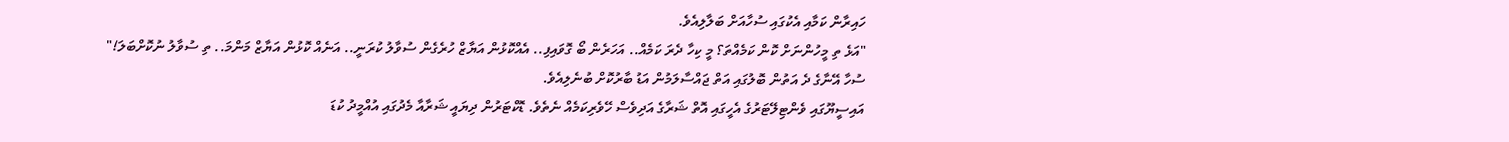ހައިރާން ކަމާއި އެކުގައި ސުހާއަށް ބަލާލިއެވެ.
"އަޅެ ތި މީހުންނަށް ކޮން ކަމެއްތަ؟ މީ ކިހާ ދެރަ ކަމެއް.. އަހަރެން ބޯ ގޮވައިފި.. އެއްކޮޅުން އަޔާޒް ހުރެގެން ސުވާލު ކުރަނީ.. އަނެއް ކޮޅުން އަޔާޒް މަންމަ.. ތި ސުވާލު ނުކޮށްބަލަ!"
ސުހާ އޭނާގެ ދެ އަތުން ބޮލުގައި އަތް ޖައްސާލަމުން އަޑު ބާރުކޮށް ބުނެލިއެވެ.
އައިސީޔޫގައި ވެންޓިލޭޓަރުގެ އެހީގައި އޮތް ޝަރާގެ އަދިވެސް ހޭވެރިކަމެއް ނެތެވެ. ޑޮކްޓަރުން ދިޔައީ ޝަރާއާ މެދުގައި އުއްމީދު ކުޑަ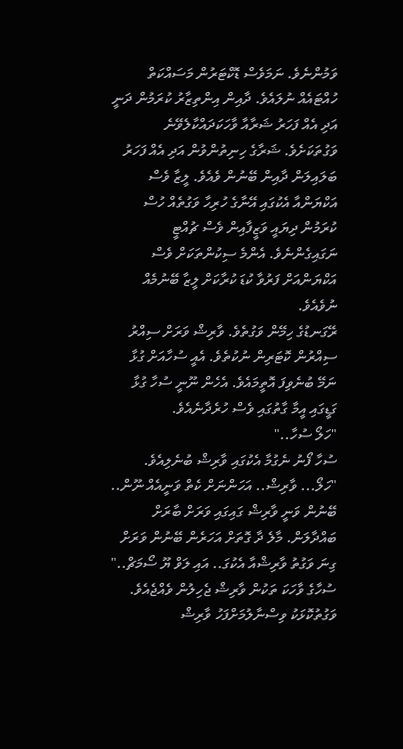ވަމުންނެވެ. ނަމަވެސް ޑޮކްޓަރުން މަސައްކަތް ހުއްޓައެއް ނުލައެވެ. ދާއިން އިންތިޒާރު ކުރަމުން ދަނީ އަދި އެއް ފަހަރު ޝަރާއާ ވާހަކަދައްކާލެވޭނެ ވަގުތަކަށެވެ. ޝަރާގެ ހިނިތުންވުން އަދި އެއް ފަހަރު ބަލައިލަން ދާއިން ބޭނުން ވެއެވެ. ލީޒާ ވެސް އަކްޔަންއާ އެކުގައި އޭނާގެ ހުރިހާ ވަގުތެއް ހުސް ކުރަމުން ދިޔައީ ވަޒީފާއިން ވެސް ޗުއްޓީ ނަގައިގެންނެވެ. އެންމެ ސިކުންތަކަށް ވެސް އަކްޔަންއަށް ފަރުވާ ކުޑަ ކުރާކަށް ލީޒާ ބޭނުމެއް ނުވެއެވެ.
ރޭގަނޑުގެ ހިމޭން ވަގުތެވެ. ވާރިޝް ވަރަށް ސިއްރު ސިއްރުން ކޮޓަރިން ނުކުތެވެ. އެއީ ސުހާއަށް ގުޅާ ނަމޭ ބުނެވިފަ އޮތީމައެވެ. އެހެން ނޫނީ ސުހާ ގުޅާ ގަޑީގައި އީމާ ގާތުގައި ވެސް ހުރެދާނެއެވެ.
"ހަލޯ ސުހާ.."
ސުހާ ފޯނު ނެގުމާ އެކުގައި ވާރިޝް ބުނެލިއެވެ.
"ހަލޯ... ވާރިޝް.. އަހަންނަށް ކެތް ވަނީއެއް ނޫން.. ބޭނުން ވަނީ ވާރިޝް ގައިގައި ވަރަށް ބާރަށް ބައްދާލަން. މާލެ ދާ ގޮތަށް އަހަރެން ބޭނުން ވަރަށް ގިނަ ވަގުތު ވާރިޝްއާ އެކުގަ.. އައި ލަވް ޔޫ ސޯމަޗް.."
ސުހާގެ ވާހަކަ ތަކުން ވާރިޝް ޖެހިލުން ވެއްޖެއެވެ. ވަގުތުކޮޅަކު ވިސްނާލުމަށްފަހު ވާރިޝް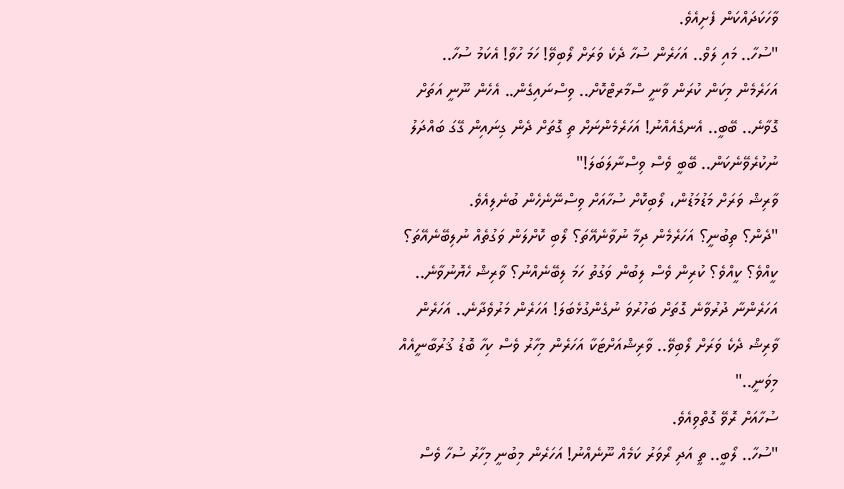ވާހަކަދައްކަން ފެށިއެވެ.
"ސުހާ.. މައި ލަވް.. އަހަރެން ސުހާ ދެކެ ވަރަށް ލޯބިވޭ! ހަމަ ހުވާ! އެކަމު ސުހާ.. އަހަރެމެން މިކަން ކުރަން ވާނީ ސްމާރޓްކޮށް.. ވިސްނައިގެން.. އެހެން ނޫނީ އަތަށް ގޮވާނެ.. ބޭބީ.. އެނގެއެއްނު! އަހަރެމެންނަށް ތި ގޮތަށް ދެން ގިނައިން ގޭގަ ބައްދަލު ނުކުރެވޭނެކަން.. ބޭބީ ވެސް ވިސްނާލަބަލަ!"
ވާރިޝް ވަރަށް މަޑުމަޑުން، ލޯބިކޮށް ސުހާއަށް ވިސްނޭނެހެން ބުނެލިއެވެ.
"ދެން؟ ތިބުނީ؟ އަހަރެމެން ދިމާ ނުވާނެއޭތަ؟ ލޯބި ކޮށްލަން ވަގުތެއް ނުލިބޭނެއޭތަ؟ ކީއްވެ؟ ކީއްވެ؟ ކުރިން ވެސް ލިބުން ވަގުތު ހަމަ ލިބޭނެއްނު؟ ވާރިޝް ހެޔޮނުވާނެ.. އަހަރެންނާ ދުރުވާނެ ގޮތަށް ބަހުރުވަ ނުގެންގުޅެބަލަ! އަހަރެން މަރުވެދާނެ.. އަހަރެން ވާރިޝް ދެކެ ވަރަށް ލޯބިވޭ.. ވާރިޝްއަށްޓަކާ އަހަރެން މިހާރު ވެސް ކިހާ ބޮޑު ޤުރުބާނީއެއް މިވަނީ.."
ސުހާއަށް ރޮވޭ ގޮތްވިއެވެ.
"ސުހާ.. ލޯބީ.. ތީ އަދި ރޯވަރު ކަމެއް ނޫނެއްނު! އަހަރެން މިބުނީ މިހާރު ސުހާ ވެސް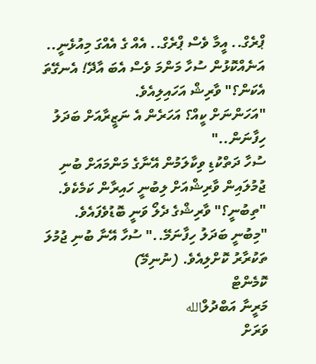ޕްރެގް.. އީމާ ވެސް ޕްރެގް.. އެއް ގެ އެއްގަ މިއުޅެނީ.. އަނެއްކޮޅުން ސުހާ މަންމަ ވެސް އެބަ އާދޭ! އެނގޭތަ އެކަން؟" ވާރިޝް އަހައިލިއެވެ.
"އަހަންނަށް ކީއް؟ އަހަރެން އެ ނަޒީރާއަށް ބަދަލު ހިފާނަން.."
ސުހާ ދަތްކުޑި ވިކާލަމުން އޭނާގެ މަންމައަށް ބުނި ޖުމުލައިން ވާރިޝްއަށް ލިބުނީ ހައިރާން ކަމެކެވެ.
"ތިބުނީ؟" ވާރިޝްގެ ދެލޯ ވަނީ ބޮޑުވެފައެވެ.
"މިބުނީ ބަދަލު ހިފާނަމޭ.." ސުހާ އޭނާ ބުނި ޖުމުލަ ތަކުރާރު ކޮށްލިއެވެ. (ނުނިމޭ)
ކޮމެންޓް
މަރީނާ އަބްދުލްالله
ވަރަށް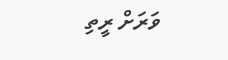ވަރަށް ރީތި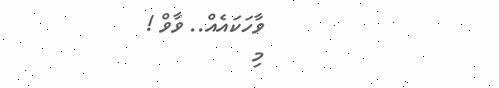ވާހަކައެއް.. ވާވް !
މި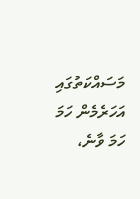މަސައްކަތުގައި އަހަރެމެން ހަމަ ހަމަ ވާނެ،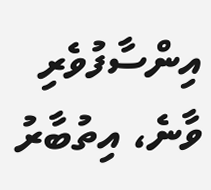އިންސާފުވެރި ވާނެ، އިތުބާރު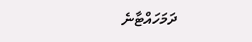ދަމަހައްޓާނެ